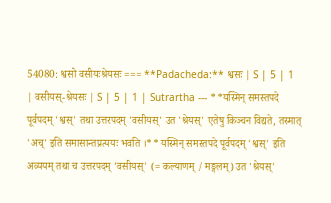54080: श्वसो वसीयःश्रेयसः === **Padacheda:** श्वसः | S | 5 | 1 | वसीयस्-श्रेयसः | S | 5 | 1 | Sutrartha --- **यस्मिन् समस्तपदे पूर्वपदम् 'श्वस्' तथा उत्तरपदम् 'वसीयस्' उत 'श्रेयस्' एतेषु किञ्चन विद्यते, तस्मात् 'अच्' इति समासान्तप्रत्ययः भवति ।** यस्मिन् समस्तपदे पूर्वपदम् 'श्वस्' इति अव्ययम् तथा च उत्तरपदम् 'वसीयस्' (= कल्याणम् / मङ्गलम्) उत 'श्रेयस्'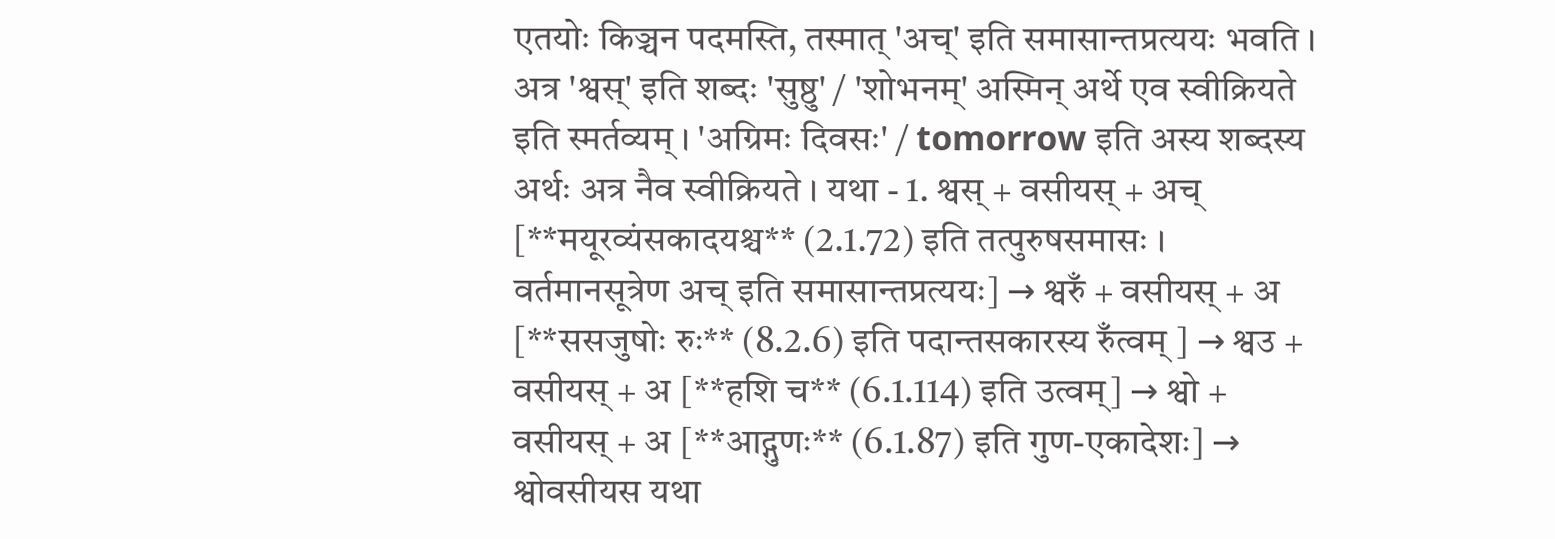एतयोः किञ्चन पदमस्ति, तस्मात् 'अच्' इति समासान्तप्रत्ययः भवति । अत्र 'श्वस्' इति शब्दः 'सुष्ठु' / 'शोभनम्' अस्मिन् अर्थे एव स्वीक्रियते इति स्मर्तव्यम् । 'अग्रिमः दिवसः' / tomorrow इति अस्य शब्दस्य अर्थः अत्र नैव स्वीक्रियते । यथा - 1. श्वस् + वसीयस् + अच् [**मयूरव्यंसकादयश्च** (2.1.72) इति तत्पुरुषसमासः । वर्तमानसूत्रेण अच् इति समासान्तप्रत्ययः] → श्वरुँ + वसीयस् + अ [**ससजुषोः रुः** (8.2.6) इति पदान्तसकारस्य रुँत्वम् ] → श्वउ + वसीयस् + अ [**हशि च** (6.1.114) इति उत्वम्] → श्वो + वसीयस् + अ [**आद्गुणः** (6.1.87) इति गुण-एकादेशः] → श्वोवसीयस यथा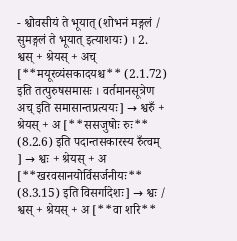- श्वोवसीयं ते भूयात् (शोभनं मङ्गलं / सुमङ्गलं ते भूयात् इत्याशयः) । 2. श्वस् + श्रेयस् + अच् [**मयूरव्यंसकादयश्च** (2.1.72) इति तत्पुरुषसमासः । वर्तमानसूत्रेण अच् इति समासान्तप्रत्ययः] → श्वरुँ + श्रेयस् + अ [**ससजुषोः रुः** (8.2.6) इति पदान्तसकारस्य रुँत्वम् ] → श्वः + श्रेयस् + अ [**खरवसानयोर्विसर्जनीयः** (8.3.15) इति विसर्गादेशः] → श्वः / श्वस् + श्रेयस् + अ [**वा शरि**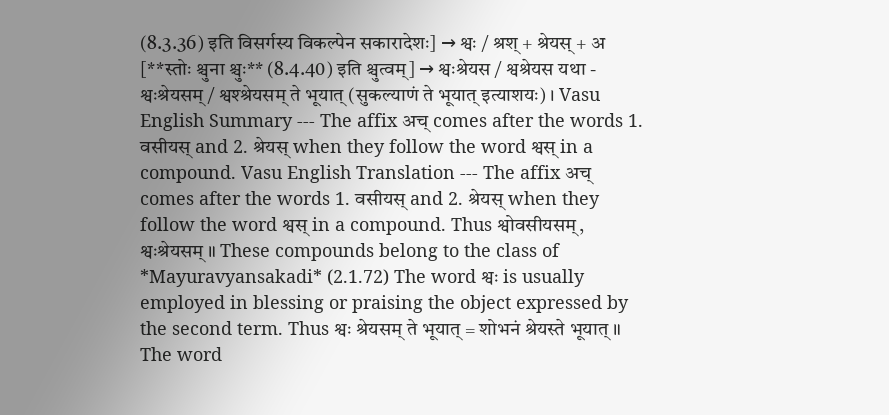(8.3.36) इति विसर्गस्य विकल्पेन सकारादेशः] → श्वः / श्रश् + श्रेयस् + अ [**स्तोः श्चुना श्चुः** (8.4.40) इति श्चुत्वम्] → श्वःश्रेयस / श्वश्रेयस यथा - श्वःश्रेयसम् / श्वश्श्रेयसम् ते भूयात् (सुकल्याणं ते भूयात् इत्याशयः) । Vasu English Summary --- The affix अच् comes after the words 1. वसीयस् and 2. श्रेयस् when they follow the word श्वस् in a compound. Vasu English Translation --- The affix अच् comes after the words 1. वसीयस् and 2. श्रेयस् when they follow the word श्वस् in a compound. Thus श्वोवसीयसम्, श्वःश्रेयसम् ॥ These compounds belong to the class of *Mayuravyansakadi* (2.1.72) The word श्वः is usually employed in blessing or praising the object expressed by the second term. Thus श्वः श्रेयसम् ते भूयात् = शोभनं श्रेयस्ते भूयात् ॥ The word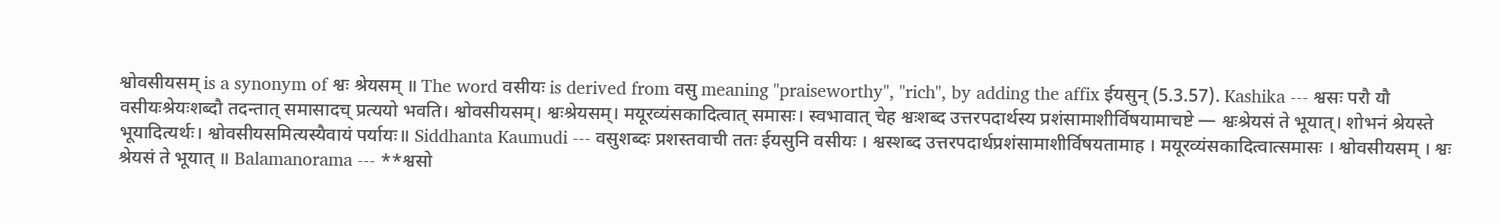श्वोवसीयसम् is a synonym of श्वः श्रेयसम् ॥ The word वसीयः is derived from वसु meaning "praiseworthy", "rich", by adding the affix ईयसुन् (5.3.57). Kashika --- श्वसः परौ यौ वसीयःश्रेयःशब्दौ तदन्तात् समासादच् प्रत्ययो भवति। श्वोवसीयसम्। श्वःश्रेयसम्। मयूरव्यंसकादित्वात् समासः। स्वभावात् चेह श्वःशब्द उत्तरपदार्थस्य प्रशंसामाशीर्विषयामाचष्टे — श्वःश्रेयसं ते भूयात्। शोभनं श्रेयस्ते भूयादित्यर्थः। श्वोवसीयसमित्यस्यैवायं पर्यायः॥ Siddhanta Kaumudi --- वसुशब्दः प्रशस्तवाची ततः ईयसुनि वसीयः । श्वस्शब्द उत्तरपदार्थप्रशंसामाशीर्विषयतामाह । मयूरव्यंसकादित्वात्समासः । श्वोवसीयसम् । श्वः श्रेयसं ते भूयात् ॥ Balamanorama --- **श्वसो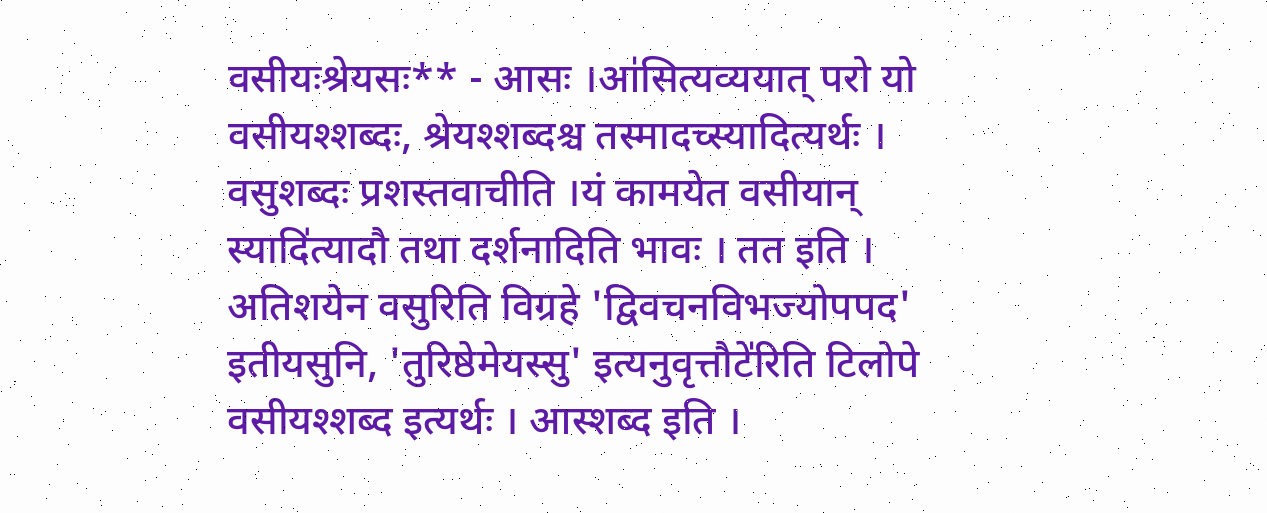वसीयःश्रेयसः** - आसः ।आ॑सित्यव्ययात् परो यो वसीयश्शब्दः, श्रेयश्शब्दश्च तस्मादच्स्यादित्यर्थः । वसुशब्दः प्रशस्तवाचीति ।यं कामयेत वसीयान् स्यादि॑त्यादौ तथा दर्शनादिति भावः । तत इति । अतिशयेन वसुरिति विग्रहे 'द्विवचनविभज्योपपद' इतीयसुनि, 'तुरिष्ठेमेयस्सु' इत्यनुवृत्तौटे॑रिति टिलोपे वसीयश्शब्द इत्यर्थः । आस्शब्द इति ।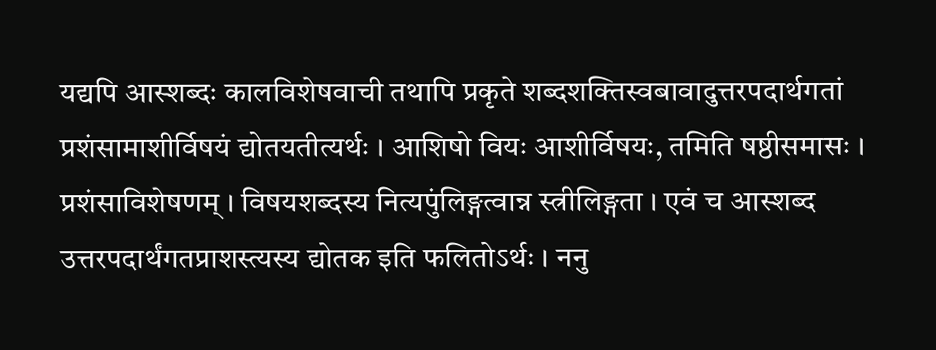यद्यपि आस्शब्दः कालविशेषवाची तथापि प्रकृते शब्दशक्तिस्वबावादुत्तरपदार्थगतां प्रशंसामाशीर्विषयं द्योतयतीत्यर्थः । आशिषो वियः आशीर्विषयः, तमिति षष्ठीसमासः । प्रशंसाविशेषणम् । विषयशब्दस्य नित्यपुंलिङ्गत्वान्न स्त्रीलिङ्गता । एवं च आस्शब्द उत्तरपदार्थंगतप्राशस्त्यस्य द्योतक इति फलितोऽर्थः । ननु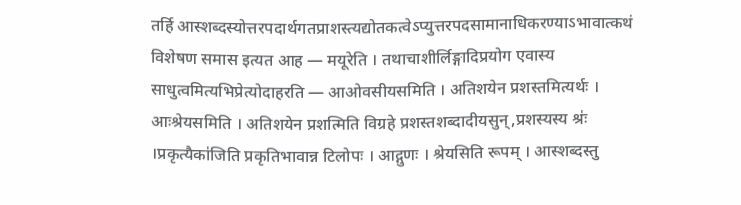तर्हि आस्शब्दस्योत्तरपदार्थगतप्राशस्त्यद्योतकत्वेऽप्युत्तरपदसामानाधिकरण्याऽभावात्कथं विशेषण समास इत्यत आह — मयूरेति । तथाचाशीर्लिङ्गादिप्रयोग एवास्य साधुत्वमित्यभिप्रेत्योदाहरति — आओवसीयसमिति । अतिशयेन प्रशस्तमित्यर्थः । आःश्रेयसमिति । अतिशयेन प्रशत्मिति विग्रहे प्रशस्तशब्दादीयसुन्,प्रशस्यस्य श्रः॑ ।प्रकृत्यैका॑जिति प्रकृतिभावान्न टिलोपः । आद्गुणः । श्रेयसिति रूपम् । आस्शब्दस्तु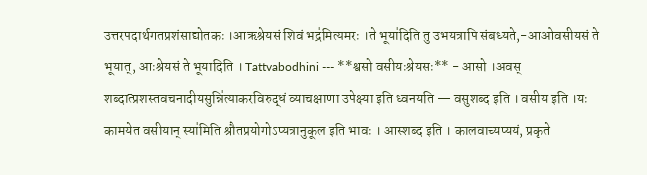उत्तरपदार्थगतप्रशंसाद्योतकः ।आऋश्रेयसं शिवं भद्र॑मित्यमरः ।ते भूया॑दिति तु उभयत्रापि संबध्यते,-आओवसीयसं ते भूयात्, आःश्रेयसं ते भूयादिति । Tattvabodhini --- **श्वसो वसीयःश्रेयसः** - आसो ।अवस् शब्दात्प्रशस्तवचनादीयसुन्नि॑त्याकरविरुद्धं व्याचक्षाणा उपेक्ष्या इति ध्वनयति — वसुशब्द इति । वसीय इति ।यः कामयेत वसीयान् स्या॑मिति श्रौतप्रयोगोऽप्यत्रानुकूल इति भावः । आस्शब्द इति । कालवाच्यप्ययं, प्रकृते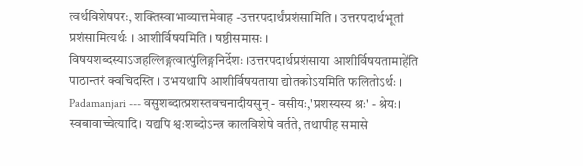त्वर्थविशेषपरः, शक्तिस्वाभाव्यात्तमेवाह -उत्तरपदार्थंप्रशंसामिति । उत्तरपदार्थभूतां प्रशंसामित्यर्थः । आशीर्विषयमिति । षष्ठीसमासः । विषयशब्दस्याऽजहल्लिङ्गत्वात्पुंलिङ्गनिर्देशः ।उत्तरपदार्थप्रशंसाया आशीर्विषयतामाहे॑ति पाठान्तरं क्वचिदस्ति । उभयथापि आशीर्विषयताया द्योतकोऽयमिति फलितोऽर्थः । Padamanjari --- वसुशब्दात्प्रशस्तवचनादीयसुन् - वसीयः,'प्रशस्यस्य श्रः' - श्रेयः। स्वबावाच्चेत्यादि। यद्यपि श्वःशब्दोऽन्त्र कालविशेषे वर्तते, तथापीह समासे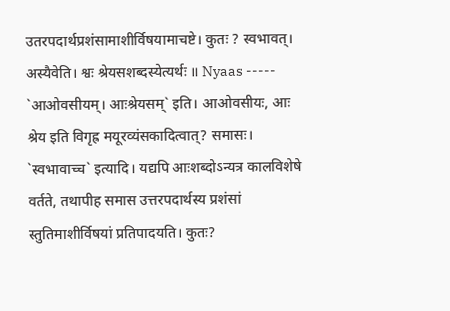उतरपदार्थप्रशंसामाशीर्विषयामाचष्टे। कुतः ? स्वभावत्। अस्यैवेति। श्वः श्रेयसशब्दस्येत्यर्थः ॥ Nyaas ----- `आओवसीयम्। आःश्रेयसम्` इति। आओवसीयः, आः श्रेय इति विगृह्र मयूरव्यंसकादित्वात्? समासः। `स्वभावाच्च` इत्यादि। यद्यपि आःशब्दोऽन्यत्र कालविशेषे वर्तते, तथापीह समास उत्तरपदार्थस्य प्रशंसां स्तुतिमाशीर्विषयां प्रतिपादयति। कुतः?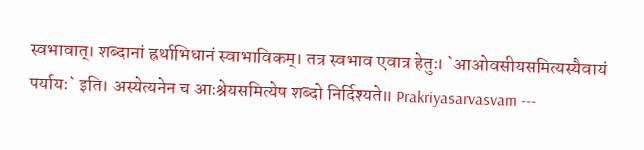स्वभावात्। शब्दानां ह्रर्थाभिधानं स्वाभाविकम्। तत्र स्वभाव एवात्र हेतुः। `आओवसीयसमित्यस्यैवायं पर्यायः` इति। अस्येत्यनेन च आःश्रेयसमित्येष शब्दो निर्दिश्यते॥ Prakriyasarvasvam ---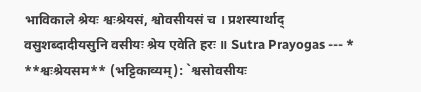भाविकाले श्रेयः श्वःश्रेयसं, श्वोवसीयसं च । प्रशस्यार्थाद् वसुशब्दादीयसुनि वसीयः श्रेय एवेति हरः ॥ Sutra Prayogas --- * **श्वःश्रेयसम** (भट्टिकाव्यम्): `श्वसोवसीयः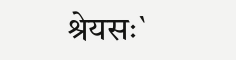श्रेयसः`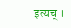इत्यच् ।